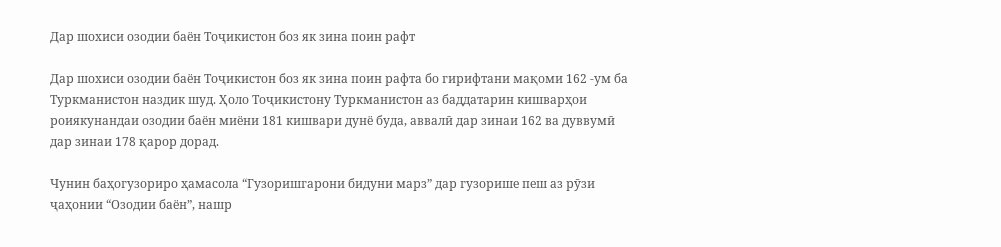Дар шохиси озодии баён Тоҷикистон боз як зина поин рафт

Дар шохиси озодии баён Тоҷикистон боз як зина поин рафта бо гирифтани мақоми 162 -ум ба Туркманистон наздик шуд. Ҳоло Тоҷикистону Туркманистон аз баддатарин кишварҳои роиякунандаи озодии баён миёни 181 кишвари дунё буда, аввалӣ дар зинаи 162 ва дуввумӣ дар зинаи 178 қарор дорад.

Чунин баҳогузориро ҳамасола “Гузоришгарони бидуни марз” дар гузорише пеш аз рӯзи ҷаҳонии “Озодии баён”, нашр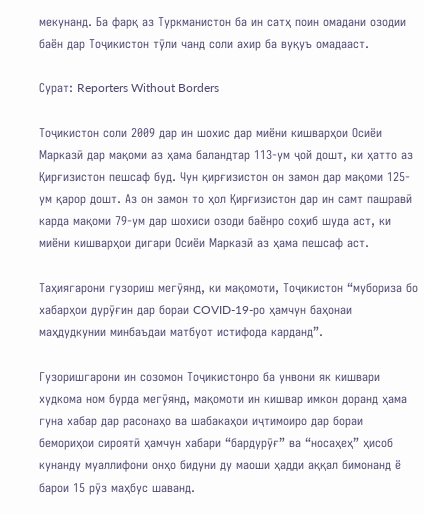мекунанд. Ба фарқ аз Туркманистон ба ин сатҳ поин омадани озодии баён дар Тоҷикистон тӯли чанд соли ахир ба вуқуъ омадааст.

Сурат: Reporters Without Borders

Тоҷикистон соли 2009 дар ин шохис дар миёни кишварҳои Осиёи Марказӣ дар мақоми аз ҳама баландтар 113-ум ҷой дошт, ки ҳатто аз Қирғизистон пешсаф буд. Чун қирғизистон он замон дар мақоми 125- ум қарор дошт. Аз он замон то ҳол Қирғизистон дар ин самт пашравӣ карда мақоми 79-ум дар шохиси озоди баёнро соҳиб шуда аст, ки миёни кишварҳои дигари Осиёи Марказӣ аз ҳама пешсаф аст.

Таҳиягарони гузориш мегӯянд, ки мақомоти, Тоҷикистон “мубориза бо хабарҳои дурӯғин дар бораи COVID-19-ро ҳамчун баҳонаи маҳдудкунии минбаъдаи матбуот истифода карданд”.

Гузоришгарони ин созомон Тоҷикистонро ба унвони як кишвари худкома ном бурда мегӯянд, мақомоти ин кишвар имкон доранд ҳама гуна хабар дар расонаҳо ва шабакаҳои иҷтимоиро дар бораи бемориҳои сироятӣ ҳамчун хабари “бардурӯғ” ва “носаҳеҳ” ҳисоб кунанду муаллифони онҳо бидуни ду маоши ҳадди аққал бимонанд ё барои 15 рӯз маҳбус шаванд.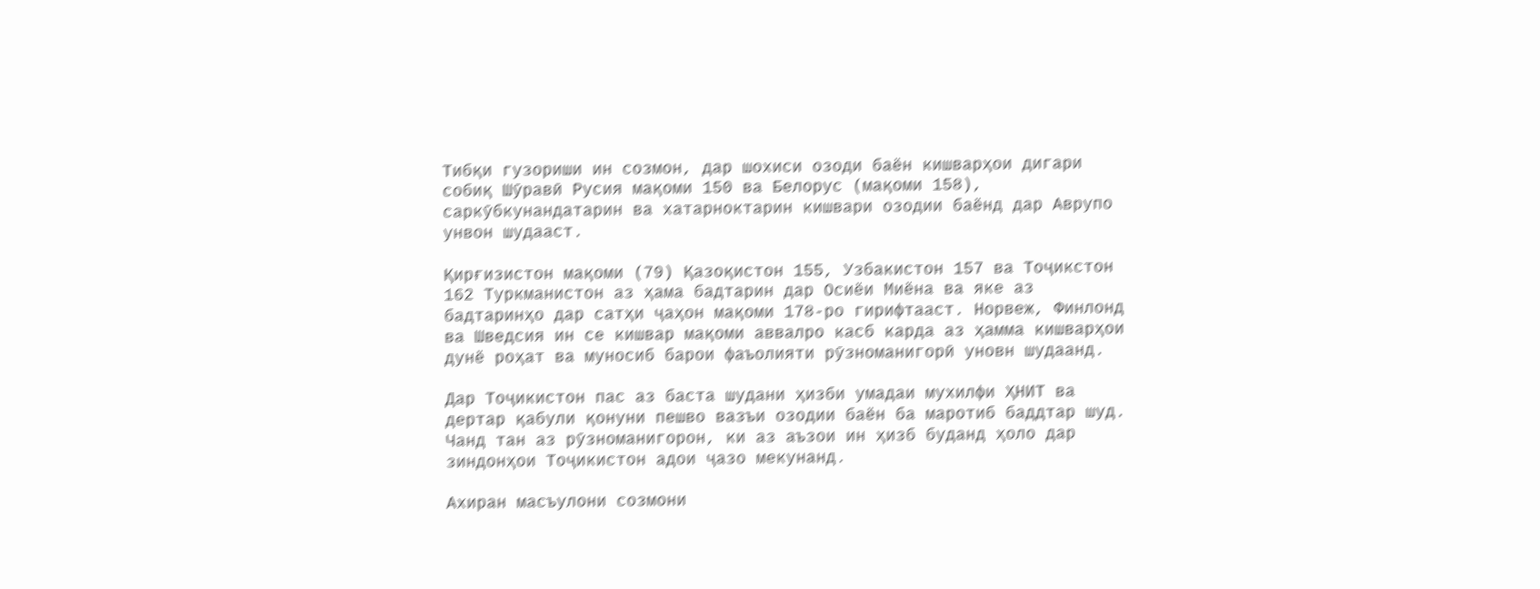Тибқи гузориши ин созмон, дар шохиси озоди баён кишварҳои дигари собиқ Шӯравӣ Русия мақоми 150 ва Белорус (мақоми 158), саркӯбкунандатарин ва хатарноктарин кишвари озодии баёнд дар Аврупо унвон шудааст.

Қирғизистон мақоми (79) Қазоқистон 155, Узбакистон 157 ва Тоҷикстон 162 Туркманистон аз ҳама бадтарин дар Осиёи Миёна ва яке аз бадтаринҳо дар сатҳи ҷаҳон мақоми 178-ро гирифтааст. Норвеж, Финлонд ва Шведсия ин се кишвар мақоми аввалро касб карда аз ҳамма кишварҳои дунё роҳат ва муносиб барои фаъолияти рӯзноманигорӣ уновн шудаанд.

Дар Тоҷикистон пас аз баста шудани ҳизби умадаи мухилфи ҲНИТ ва дертар қабули қонуни пешво вазъи озодии баён ба маротиб баддтар шуд. Чанд тан аз рӯзноманигорон, ки аз аъзои ин ҳизб буданд ҳоло дар зиндонҳои Тоҷикистон адои ҷазо мекунанд.

Ахиран масъулони созмони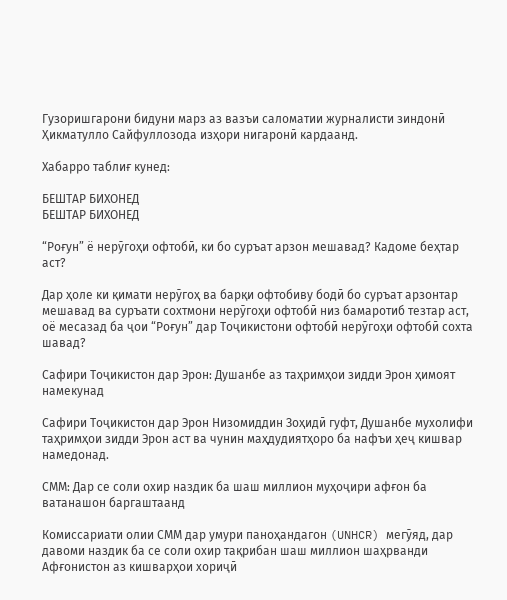Гузоришгарони бидуни марз аз вазъи саломатии журналисти зиндонӣ Ҳикматулло Сайфуллозода изҳори нигаронӣ кардаанд.

Хабарро таблиғ кунед:

БЕШТАР БИХОНЕД
БЕШТАР БИХОНЕД

“Роғун” ё нерӯгоҳи офтобӣ, ки бо суръат арзон мешавад? Кадоме беҳтар аст?

Дар ҳоле ки қимати нерӯгоҳ ва барқи офтобиву бодӣ бо суръат арзонтар мешавад ва суръати сохтмони нерӯгоҳи офтобӣ низ бамаротиб тезтар аст, оё месазад ба ҷои “Роғун” дар Тоҷикистони офтобӣ нерӯгоҳи офтобӣ сохта шавад?

Сафири Тоҷикистон дар Эрон: Душанбе аз таҳримҳои зидди Эрон ҳимоят намекунад

Сафири Тоҷикистон дар Эрон Низомиддин Зоҳидӣ гуфт, Душанбе мухолифи таҳримҳои зидди Эрон аст ва чунин маҳдудиятҳоро ба нафъи ҳеҷ кишвар намедонад.

СММ: Дар се соли охир наздик ба шаш миллион муҳоҷири афғон ба ватанашон баргаштаанд

Комиссариати олии СММ дар умури паноҳандагон (UNHCR) мегӯяд, дар давоми наздик ба се соли охир тақрибан шаш миллион шаҳрванди Афғонистон аз кишварҳои хориҷӣ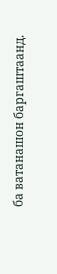ба ватанашон баргаштаанд.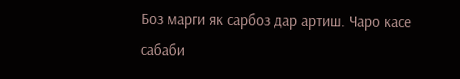Боз марги як сарбоз дар артиш. Чаро касе сабаби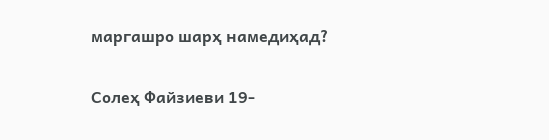маргашро шарҳ намедиҳад?

Солеҳ Файзиеви 19-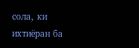сола, ки ихтиёран ба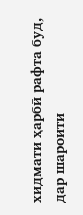хидмати ҳарбӣ рафта буд, дар шароити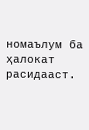номаълум ба ҳалокат расидааст.